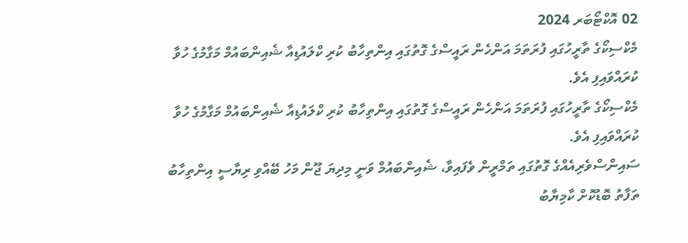02 އޮކްޓޯބަރ 2024
މެކްސިކޯގެ ތާރީހުގައި ފުރަތަމަ އަންހެން ރައީސްގެ ގޮތުގައި އިންތިހާބު ކުރި ކްލައުޑިއާ ޝެއިންބައުމް މަގާމުގެ ހުވާ ކުރައްވައިފި އެވެ.
މެކްސިކޯގެ ތާރީހުގައި ފުރަތަމަ އަންހެން ރައީސްގެ ގޮތުގައި އިންތިހާބު ކުރި ކްލައުޑިއާ ޝެއިންބައުމް މަގާމުގެ ހުވާ ކުރައްވައިފި އެވެ.
ސައިންސްވެރިއެއްގެ ގޮތުގައި ތަމްރީން ވެފައިވާ، ޝެއިންބައުމް ވަނީ މިދިޔަ ޖޫން މަހު ބޭއްވި ރިޔާސީ އިންތިހާބު ތަފާތު ބޮޑުކޮށް ކާމިޔާބު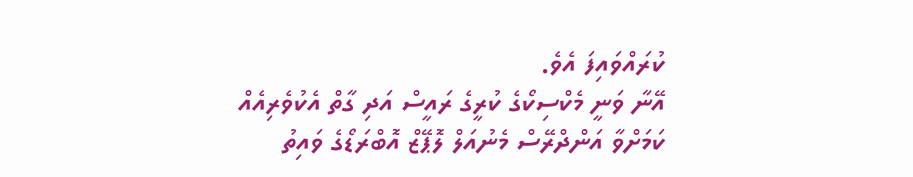ކުރައްވައިފަ އެވެ.
އޭނާ ވަނީ މެކްސިކޯގެ ކުރީގެ ރައީސް އަދި ގާތް އެކުވެރިއެއް ކަމަށްވާ އަންދްރޭސް މެނުއަލް ލޮޕޭޒް އޮބްރަޑޯގެ ވައިތު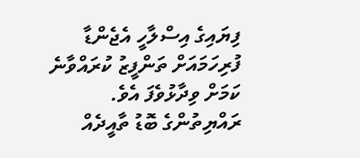ފިޔައިގެ އިސްލާހީ އެޖެންޑާ ފުރިހަމައަށް ތަންފީޒު ކުރައްވާނެ ކަމަށް ވިދާޅުވެފަ އެވެ.
ރައްޔިތުންގެ ބޮޑު ތާއީދެއް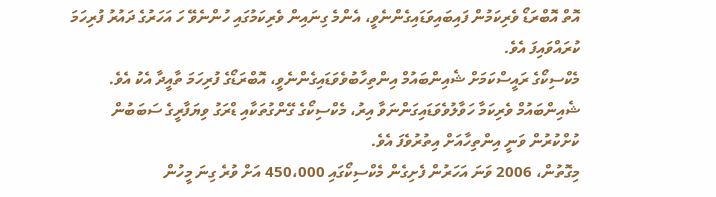އޮތް އޮބްރަޑޯ ވެރިކަމުން ފައިބައިވަޑައިގެންނެވީ، އެންމެ ގިނައިން ވެރިކަމުގައި ހުންނެވޭ ހަ އަހަރުގެ ދައުރު ފުރިހަމަ ކުރައްވައިފަ އެވެ.
މެކްސިކޯގެ ރައީސްކަމަށް ޝެއިންބައުމް އިންތިހާބުވެވަޑައިގެންނެވީ، އޮބްރަޑޯގެ ފުރިހަމަ ތާއީދާ އެކު އެވެ.
ޝެއިންބައުމް ވެރިކަމާ ހަވާލުވެވަޑައިގަންނަވާ އިރު، މެކްސިކޯގެ ގޭންގުތަކާއި ޑްރަގު ވިޔަފާރީގެ ސަބަބުން ކުށްކުރުން ވަނީ އިންތިހާއަށް އިތުރުވެފަ އެވެ.
މިގޮތުން، 2006 ވަނަ އަހަރުން ފެށިގެން މެކްސިކޯގައި 450،000 އަށް ވުރެ ގިނަ މީހުން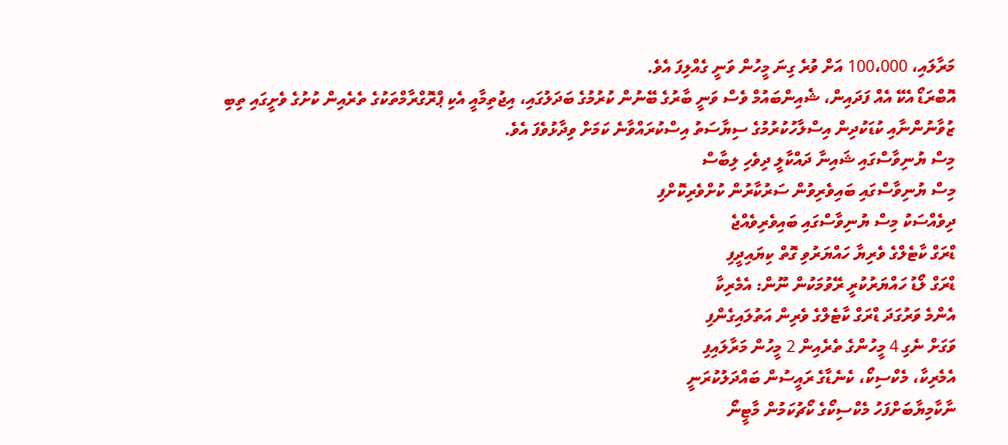މަރާލައި، 100،000 އަށް ވުރެ ގިނަ މީހުން ވަނީ ގެއްލިފަ އެވެ.
އޮބްރަޑޯ އެކޭ އެއް ފަދައިން، ޝެއިންބައުމް ވެސް ވަނީ ބާރުގެ ބޭނުން ކުރުމުގެ ބަދަލުގައި، އިޖުތިމާއީ އެކި ޕްރޮގްރާމްތަކުގެ ތެރެއިން ކުށުގެ ވެށީގައި ތިބި ޒުވާނުންނާއި ކުޑަކުދިން އިސްލާހުކުރުމުގެ ސިޔާސަތު އިސްކުރައްވާނެ ކަމަށް ވިދާޅުވެފަ އެވެ.
މިސް ޔުނިވާސްގައި ޝައިނާ ދައްކާލީ ދިވެހި ލިބާސް
މިސް ޔުނިވާސްގައި ބައިވެރިވުން ސަރުކާރުން ކުށްވެރިކޮށްފި
ދިވެއްސަކު މިސް ޔުނިވާސްގައި ބައިވެރިވެއްޖެ
ޑްރަގް ކާޓެލްގެ ވެރިޔާ ހައްޔަރުވި ގޮތް ކިޔައިދީފި
ޑްރަގް ލޯޑު ހައްޔަރުކުރީ ރޭވުމަކުން ނޫން: އެމެރިކާ
އެންމެ ވަރުގަދަ ޑްރަގް ކާޓެލްގެ ވެރިން އަތުލައިގެންފި
ވަގަށް ނެގި 4 މީހުންގެ ތެރެއިން 2 މީހުން މަރާލައިފި
އެމެރިކާ، މެކްސިކޯ، ކެނެޑާގެ ރައީސުން ބައްދަލުކުރަނީ
ނާކާމިޔާބަށްފަހު މެކްސިކޯގެ ކޯޗުކަމުން މާޓީނޯ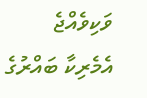ވަކިވެއްޖެ
އެމެރިކާ ބައްރުގެ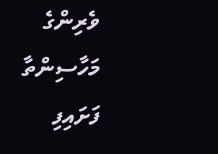ވެރިންގެ މަހާސިންތާ ފަށައިފި